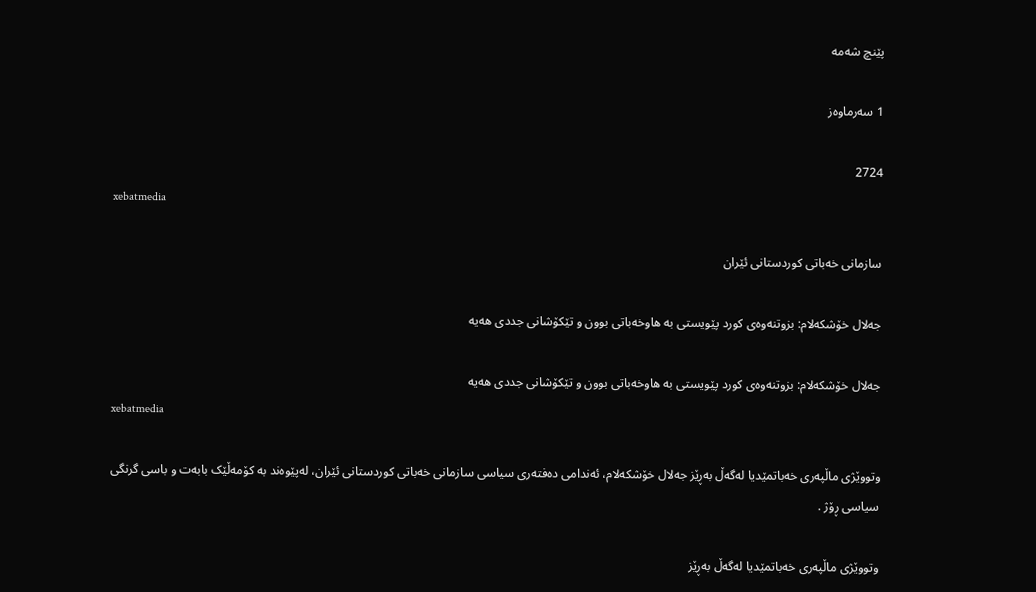پێنچ شه‌مه‌

1 سه‌رماوه‌ز

2724
xebatmedia

سازمانی خه‌باتی کوردستانی ئێران

جەلال خۆشکەلام: بزوتنەوەی کورد پێویستی بە هاوخەباتی بوون و تێکۆشانی جددی هەیە

جەلال خۆشکەلام: بزوتنەوەی کورد پێویستی بە هاوخەباتی بوون و تێکۆشانی جددی هەیە
xebatmedia

وتووێژی ماڵپەری خەباتمێدیا لەگەڵ بەڕێز جەلال خۆشکەلام، ئەندامی دەفتەری سیاسی سازمانی خەباتی کوردستانی ئێران، لەپێوەند بە کۆمەڵێک بابەت و باسی گرنگی سیاسی ڕۆژ .

وتووێژی ماڵپەری خەباتمێدیا لەگەڵ بەڕێز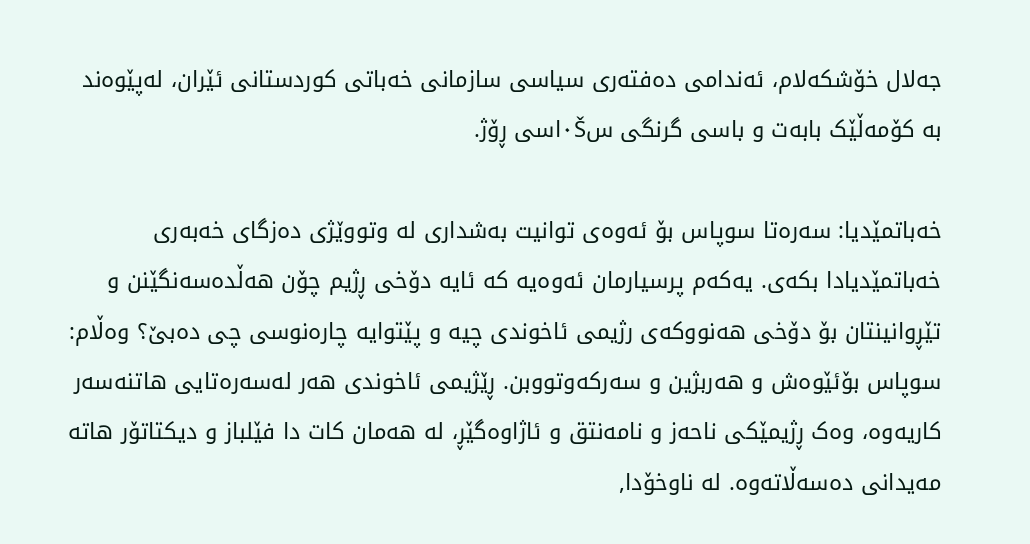جەلال خۆشکەلام، ئەندامی دەفتەری سیاسی سازمانی خەباتی کوردستانی ئێران، لەپێوەند بە کۆمەڵێک بابەت و باسی گرنگی س٠Šاسى ڕۆژ.

خەباتمێدیا: سه‌‌‌ره‌‌‌تا سوپاس بۆ ئه‌‌‌وه‌‌‌ی توانیت به‌‌‌شداری له‌‌‌ وتووێژی ده‌‌‌زگای خه‌‌‌به‌‌‌ری خه‌‌‌باتمێدیادا بکه‌‌‌ی. یه‌‌‌که‌‌‌م پرسیارمان ئه‌‌‌وه‌‌‌یه‌‌‌ که‌‌‌ ئایه‌‌‌ دۆخی ڕژیم چۆن هه‌‌‌ڵده‌‌‌سه‌‌‌نگێنن و تێڕوانینتان بۆ دۆخی هەنووکەی رژیمی ئاخوندی چیە و پێتوایە چارەنوسی چی دەبێ‌؟ وه‌‌‌ڵام: سوپاس بۆئێوه‌‌‌ش و هه‌‌‌ربژین و سه‌‌‌رکه‌‌‌وتووبن. ڕێژیمی ئاخوندی هه‌‌‌ر له‌‌‌سه‌‌‌ره‌‌‌تایی هاتنه‌‌‌سه‌‌‌ر کاریه‌‌‌وه‌‌‌، وه‌‌‌ک ڕژیمێکی ناحه‌‌‌ز و نامه‌‌‌نتق و ئاژاوه‌‌‌گێڕ، له‌‌‌ هه‌‌‌مان کات دا فێلباز و دیکتاتۆر هاته‌‌‌ مه‌‌‌یدانی ده‌‌‌سه‌‌‌ڵاته‌‌‌وه‌‌‌. له‌‌‌ ناوخۆدا,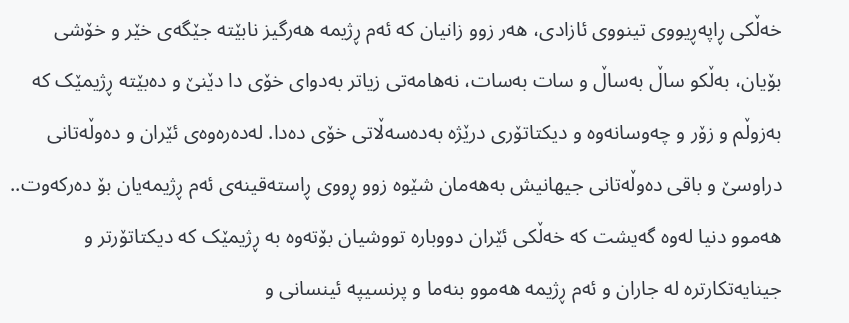خه‌‌‌ڵکی ڕاپه‌‌‌ڕیووی تینووی ئازادی، هه‌‌‌ر زوو زانیان که‌‌‌ ئه‌‌‌م ڕژیمه‌‌‌ هه‌‌‌رگیز نابێته‌‌‌ جێگه‌‌‌ی خێر و خۆشی بۆیان، به‌‌‌ڵکو ساڵ به‌‌‌ساڵ و سات به‌‌‌سات، نه‌‌‌هامه‌‌‌تی زیاتر به‌‌‌دوای خۆی دا دێنێ و ده‌‌‌بێته‌‌‌ ڕژیمێک که‌‌‌ به‌‌‌زوڵم و زۆر و چه‌‌‌وسانه‌‌‌وه‌‌‌ و دیکتاتۆری درێژه‌‌‌ به‌‌‌ده‌‌‌سه‌‌‌ڵاتی خۆی ده‌‌‌دا. له‌‌‌ده‌‌‌رەوه‌‌‌ی ئێران و ده‌‌‌وڵه‌‌‌تانی دراوسێ و باقی ده‌‌‌وڵه‌‌‌تانی جیهانیش به‌‌‌هه‌‌‌مان شێوه‌‌‌ زوو ڕووی ڕاسته‌‌‌قینه‌‌‌ی ئه‌‌‌م ڕژیمه‌‌‌یان بۆ ده‌‌‌رکه‌‌‌وت.. هه‌‌‌موو دنیا له‌‌‌وه‌‌‌ گه‌‌‌یشت که‌‌‌ خه‌‌‌ڵکی ئێران دووباره‌‌‌ تووشیان بۆته‌‌‌وه‌‌‌ به‌‌‌ ڕژیمێک که‌‌‌ دیکتاتۆرتر و جینایه‌‌‌تکارتره‌‌‌ له‌‌‌ جاران و ئه‌‌‌م ڕژیمه‌‌‌ هه‌‌‌موو بنه‌‌‌ما و پرنسیپه‌‌‌ ئینسانی و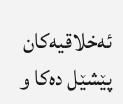ئه‌‌‌خلاقیه‌‌‌کان پێشێل ده‌‌‌کا و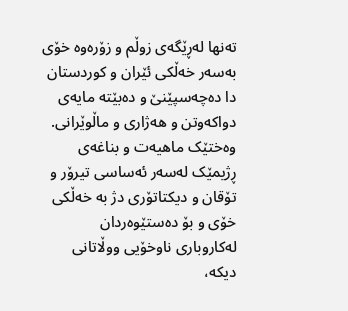ته‌‌‌نها له‌‌‌ڕێگه‌‌‌ی زوڵم و زۆره‌‌‌وه‌‌‌ خۆی به‌‌‌سه‌‌‌ر خه‌‌‌ڵکی ئێران و کوردستان دا ده‌‌‌چه‌‌‌سپێنێ و ده‌‌‌بێته‌‌‌ مایه‌‌‌ی دواکه‌‌‌وتن و هه‌‌‌ژاری و ماڵوێرانی. وه‌‌‌ختێک ماهیه‌‌‌ت و بناغه‌‌‌ی ڕژیمێک له‌‌‌سه‌‌‌ر ئه‌‌‌ساسی تیرۆر و تۆقان و دیکتاتۆری دژ به‌‌‌ خه‌‌‌ڵکی خۆی و بۆ ده‌‌‌ستێوه‌‌‌ردان له‌‌‌کاروباری ناوخۆیی ووڵاتانی دیکه،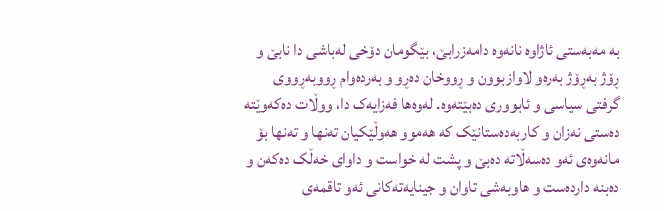به‌‌‌ مه‌‌‌به‌‌‌ستی ئاژاوه‌‌‌ نانه‌‌‌وه‌‌‌ دامه‌‌‌زرابێ، بێگومان دۆخی له‌‌‌باشی دا نابێ و ڕۆژ به‌‌‌ڕۆژ به‌‌‌ره‌‌‌و لاوازبوون و ڕووخان ده‌‌‌ڕو و به‌‌‌رده‌‌‌وام ڕووبه‌‌‌ڕووی گرفتی سیاسی و ئابووری ده‌‌‌بێته‌‌‌وه‌‌‌. له‌‌‌وه‌‌‌ها فه‌‌‌زایه‌‌‌ک دا، ووڵات ده‌‌‌که‌‌‌وێته‌‌‌ ده‌‌‌ستی نه‌‌‌زان و کاربه‌‌‌ده‌‌‌ستانێک که‌‌‌ هه‌‌‌موو هه‌‌‌وڵێکیان ته‌‌‌نها و ته‌‌‌نها بۆ مانه‌‌‌وه‌‌‌ی ئه‌‌‌و ده‌‌‌سه‌‌‌ڵاته‌‌‌ ده‌‌‌بێ و پشت له‌‌‌ خواست و داوای خه‌‌‌ڵک ده‌‌‌که‌‌‌ن و ده‌‌‌بنه‌‌‌ دارده‌‌‌ست و هاوبه‌‌‌شی تاوان و جینایه‌‌‌ته‌‌‌کانی ئه‌‌‌و تاقمه‌‌‌ی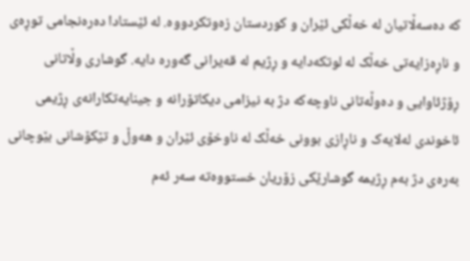که‌‌‌ ده‌‌‌سه‌‌‌ڵاتیان له‌‌‌ خه‌‌‌ڵکی ئێران و کوردستان زه‌‌‌وتکردووه‌‌‌. له‌‌‌ ئێستادا ده‌‌‌ره‌‌‌نجامی توڕه‌‌‌ی و ناڕه‌‌‌زایه‌‌‌تی خه‌‌‌ڵک له‌‌‌ لوتکه‌‌‌دایه‌‌‌ و ڕژیم له‌‌‌ قەیرانی گەورە دایه‌‌‌. گوشاری وڵاتانی ڕۆژئاوایی و ده‌‌‌وڵه‌‌‌تانی ناوچه‌‌‌که‌‌‌ دژ به‌‌‌ نیزامی دیکاتۆرانه‌‌‌ و جینایه‌‌‌تکارانه‌‌‌ی ڕژیمی ئاخوندی له‌‌‌لایه‌‌‌ک و ناڕازی بوونی خه‌‌‌ڵک لە ناوخۆی ئێران و هه‌‌‌وڵ و تێکۆشانی بێوچانی به‌‌‌ره‌‌‌ی دژ به‌‌‌م ڕژیمه‌‌‌ گوشارێکی زۆریان خستووەتە سەر ئەم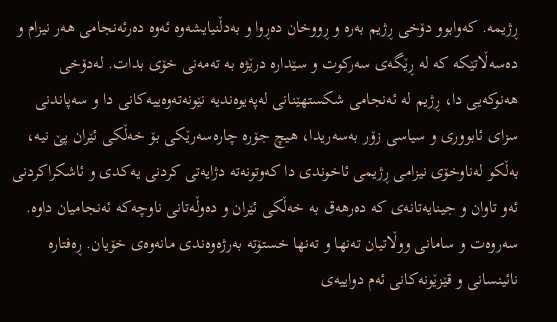ڕژیمە. که‌‌‌وابوو دۆخی ڕژیم به‌‌‌ره‌‌‌ و ڕووخان ده‌‌‌ڕوا و به‌‌‌دڵنیایشه‌‌‌وه‌‌‌ ئه‌‌‌وه‌‌‌ ده‌‌‌رئه‌‌‌نجامی هه‌‌‌ر نیزام و ده‌‌‌سه‌‌‌ڵاتێکه‌‌‌ که لە ڕێگەی سەرکوت و سێدارە درێژە بە تەمەنی خۆی بدات. له‌‌‌دۆخی هه‌‌‌نوکه‌‌‌یی دا، ڕژیم له‌‌‌ ئه‌‌‌نجامی شکستهێنانی له‌‌‌په‌‌‌یوه‌‌‌ندیه‌‌‌ نێونه‌‌‌ته‌‌‌وه‌‌‌ییه‌‌‌کانی دا و سه‌‌‌پا‌ندنی سزای ئابووری و سیاسی زۆر به‌‌‌سه‌‌‌ریدا، هیچ جۆره‌‌‌ چاره‌‌‌سه‌‌‌رێکی بۆ خه‌‌‌ڵکی ئێران پێ نیه‌‌‌، به‌‌‌ڵکو له‌‌‌ناوخۆی نیزامی ڕژیمی ئاخوندی دا که‌‌‌وتونه‌‌‌ته‌‌‌ دژایه‌‌‌تی کردنی یه‌‌‌کدی و ئاشکراکردنی ئه‌‌‌و تاوان و جینایه‌‌‌تانه‌‌‌ی که‌‌‌ ده‌‌‌رهه‌‌‌ق به‌‌‌ خه‌‌‌ڵکی ئێران و ده‌‌‌وڵه‌‌‌تانی ناوچه‌‌‌که‌‌‌ ئه‌‌‌نجامیان داوه‌‌‌. سه‌‌‌روه‌‌‌ت و سامانی ووڵاتیان ته‌‌‌نها و ته‌‌‌نها خستۆته‌‌‌ به‌‌‌رژه‌‌‌وه‌‌‌ندی مانه‌‌‌وه‌‌‌ی خۆیان. ڕه‌‌‌فتاره‌‌‌ نائینسانی و قێزێونه‌‌‌کانی ئه‌‌‌م دواییه‌‌‌ی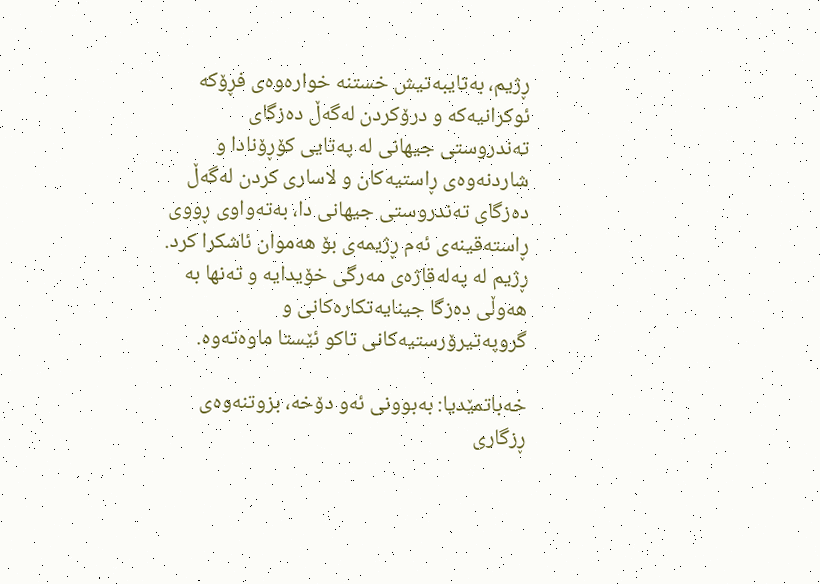ڕژیم، به‌‌‌تایبه‌‌‌تیش خستنه‌‌‌ خواره‌‌‌وه‌‌‌ی فڕۆکه‌‌‌ ئوکرانیه‌‌‌که‌‌‌ و درۆکردن له‌‌‌گه‌‌‌ڵ ده‌‌‌زگای ته‌‌‌ندروستی جیهانی له‌‌‌ په‌‌‌تایی کۆڕۆنادا و شاردنه‌‌‌وه‌‌‌ی ڕاستیه‌‌‌کان و لاساری کردن له‌‌‌گه‌‌‌ڵ ده‌‌‌زگای ته‌‌‌ندروستی جیهانی دا، به‌‌‌ته‌‌‌واوی ڕووی ڕاسته‌‌‌قینه‌‌‌ی ئه‌‌‌م ڕژیمه‌‌‌ی بۆ هه‌‌‌موان ئاشکرا کرد. ڕژیم له‌‌‌ په‌‌‌له‌‌‌قاژه‌‌‌ی مه‌‌‌رگی خۆیدایه‌‌‌ و ته‌‌‌نها به‌‌‌ هه‌‌‌وڵی ده‌‌‌زگا جینایه‌‌‌تکاره‌‌‌کانی و گروپه‌‌‌تیرۆرستیه‌‌‌کانی تاکو ئێستا ماوه‌‌‌ته‌‌‌وه.

خەباتمێدیا: بەبوونی ئەو دۆخە، بزوتنەوەی ڕزگاری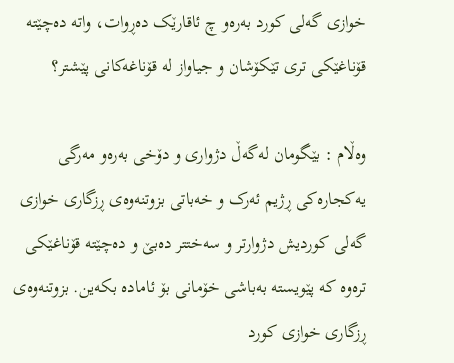خوازی گەلی کورد بەرەو چ ئاقارێک دەڕوات، واتە دەچێتە قۆناغێکی تری تێکۆشان و جیاواز لە قۆناغەکانی پێشتر؟

وەڵام : بێگومان له‌‌‌گه‌‌‌ڵ دژواری و دۆخی به‌‌‌ره‌‌‌و مه‌‌‌رگی یه‌‌‌کجاره‌‌‌کی ڕژیم ئه‌‌‌رک و خه‌‌‌باتی بزوتنه‌‌‌‌وه‌‌‌ی ڕزگاری خوازی گه‌‌‌لی کوردیش دژوارتر و سه‌‌‌ختتر ده‌‌‌بێ و ده‌‌‌چێته‌‌‌‌ قۆناغێکی ترەوه‌‌‌ که‌‌‌ پێویسته‌‌‌ به‌‌‌باشی خۆمانی بۆ ئاماده‌‌‌ بکه‌‌‌ین. بزوتنه‌‌‌وه‌‌‌ی ڕزگاری خوازی کورد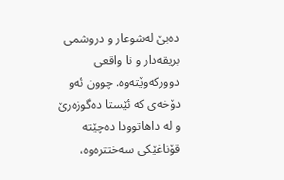ده‌‌‌بێ له‌‌‌شوعار و دروشمی بریقه‌‌‌دار و نا واقعی دوورکه‌‌‌وێته‌‌‌وه‌‌‌. چوون ئه‌‌‌و دۆخه‌‌‌ی که‌‌‌ ئێستا ده‌‌‌گوزه‌‌‌رێ و له‌‌‌ داهاتوودا ده‌‌‌چێته‌‌‌ قۆناغێکی سه‌‌‌ختتره‌‌‌وه‌‌‌،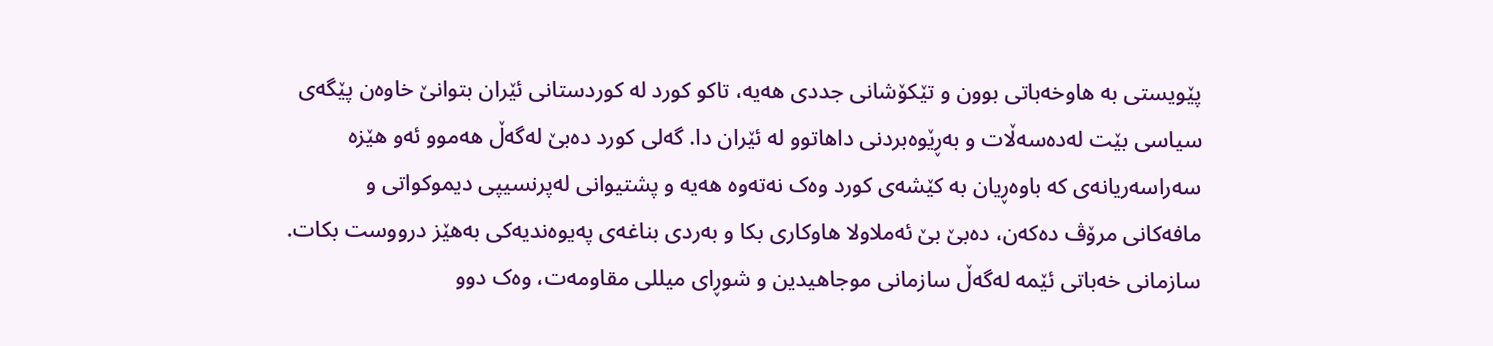پێویستی به‌‌‌ هاوخه‌‌‌باتی بوون و تێکۆشانی جددی هه‌‌‌یه‌‌‌، تاکو کورد له‌‌‌ کوردستانی ئێران بتوانێ خاوه‌‌‌ن پێگه‌‌‌ی سیاسی بێت له‌‌‌ده‌‌‌سه‌‌‌ڵات و به‌‌‌ڕێوه‌‌‌بردنی داهاتوو له‌‌‌ ئێران دا. گه‌‌‌لی کورد ده‌‌‌بێ له‌‌‌گه‌‌‌ڵ هه‌‌‌موو ئه‌‌‌و هێزه‌‌‌ سه‌‌‌راسه‌‌‌ریانه‌‌‌ی که‌‌‌ باوه‌‌‌ڕیان به‌‌‌ کێشه‌‌‌ی کورد وه‌‌‌ک نه‌‌‌ته‌‌‌وه‌‌‌ هه‌‌‌یه‌‌‌ و پشتیوانی له‌‌‌پرنسیپی دیموکواتی و مافه‌‌‌کانی مرۆڤ دەکەن،‌ ده‌‌‌بێ بێ ئه‌‌‌ملاولا هاوکاری بکا و به‌‌‌ردی بناغه‌‌‌ی په‌‌‌یوه‌‌‌ندیه‌‌‌کی به‌‌‌هێز درووست بکات. سازمانی خه‌‌‌باتی ئێمه‌‌‌ له‌‌‌گه‌‌‌ڵ سازمانی موجاهیدین و شوڕای میللی مقاومه‌‌‌ت، وه‌‌‌ک دوو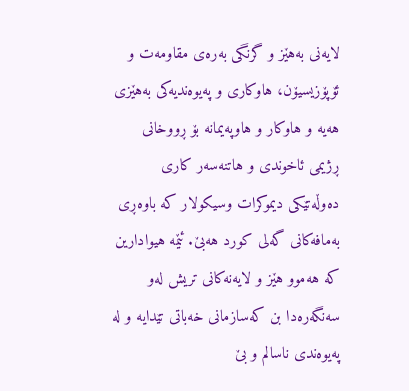لایه‌‌‌نی به‌‌‌هێز و گرنگی به‌‌‌ره‌‌‌ی مقاومه‌‌‌ت و ئۆپۆزیسیۆن، هاوکاری و په‌‌‌یوه‌‌‌ندیه‌‌‌کی به‌‌‌هێزی هه‌‌‌یه‌‌‌ و هاوکار و هاوپه‌‌‌یمانه‌‌‌ بۆ ڕووخانی ڕژیمی ئاخوندی و هاتنه‌‌‌سه‌‌‌ر کاری ده‌‌‌وڵه‌‌‌تێکی دیموکرات وسیکولار که‌‌‌ باوه‌‌‌ڕی به‌‌‌مافه‌‌‌کانی گه‌‌‌لی کورد هه‌‌‌بێ. ئێمه‌‌‌ هیوادارین که‌‌‌ هه‌‌‌موو هێز و لایه‌‌‌نه‌‌‌کانی تریش له‌‌‌و سه‌‌‌نگه‌‌‌ره‌‌‌دا بن که‌‌‌سازمانی خه‌‌‌باتی تێدایه‌‌‌ و له‌‌‌ په‌‌‌یوه‌‌‌ندی ناسالم و بێ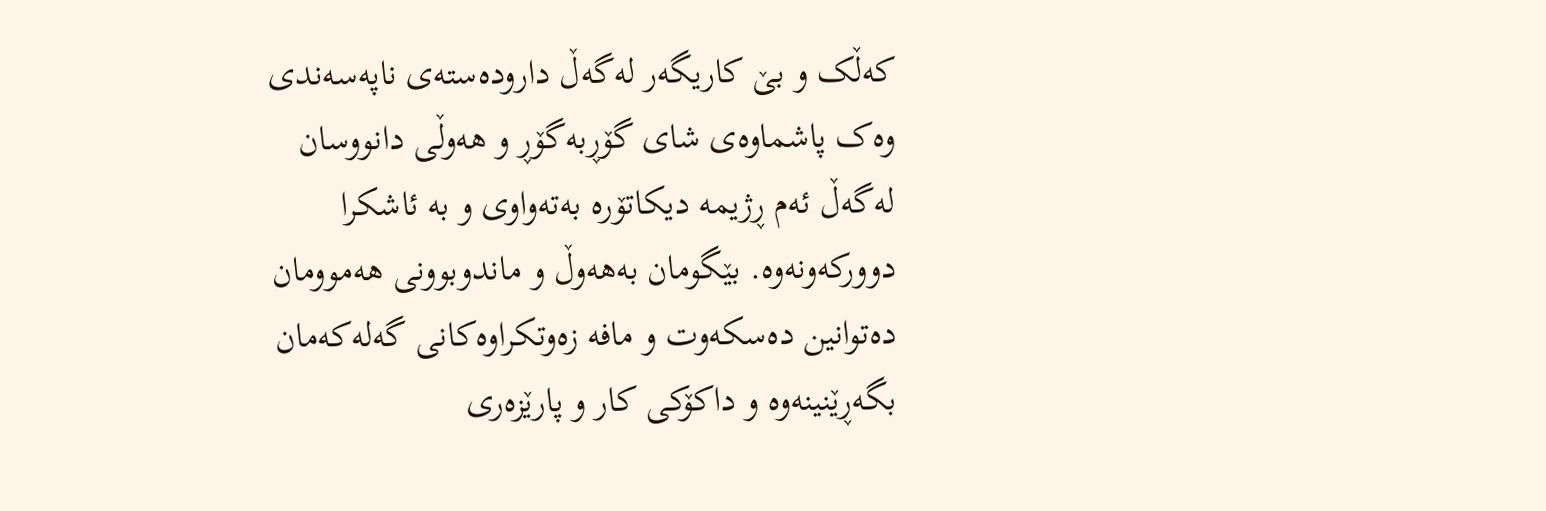که‌‌‌ڵک و بێ کاریگه‌‌‌ر له‌‌‌گه‌‌‌ڵ داروده‌‌‌سته‌‌‌ی ناپه‌‌‌سه‌‌‌ندی وه‌‌‌ک پاشماوه‌‌‌ی شای گۆڕبه‌‌‌گۆڕ و هه‌‌‌وڵی دانووسان له‌‌‌گه‌‌‌ڵ ئه‌‌‌م ڕژیمه‌‌‌ دیکاتۆره‌‌‌ به‌‌‌ته‌‌‌واوی و به‌‌‌ ئاشکرا دوورکه‌‌‌ونه‌‌‌وه‌‌‌. بێگومان به‌‌‌هه‌‌‌وڵ و ماندوبوونی هه‌‌‌موومان ده‌‌‌توانین ده‌‌‌سکه‌‌‌وت و مافه‌‌‌ زه‌‌‌وتکراوه‌‌‌کانی گه‌‌‌له‌‌‌که‌‌‌مان بگه‌‌‌ڕێنینه‌‌‌وه‌‌‌ و داکۆکی کار و پارێزه‌‌‌ری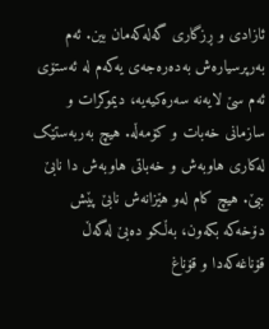ئازادی و ڕزگاری گه‌‌‌له‌‌‌که‌‌‌مان بین. ئه‌‌‌م به‌‌‌رپرسیاره‌‌‌ش به‌‌‌ده‌‌‌ره‌‌‌جه‌‌‌ی یه‌‌‌که‌‌‌م له‌‌‌ ئه‌‌‌ستۆی ئه‌‌‌م سێ لایه‌‌‌نه‌‌‌ سه‌‌‌ره‌‌‌کیه‌‌‌یه‌‌‌، دیموکرات و سازمانی خه‌‌‌بات و کۆمه‌‌‌ڵه‌‌‌. هیچ به‌‌‌ربه‌‌‌ستێک له‌‌‌کاری هاوبه‌‌‌ش و خه‌‌‌باتی هاوبه‌‌‌ش دا نابێ ببێ. هیچ کام له‌‌‌و هێزانه‌‌‌ش نابێ پێش دۆخەکە‌ بکه‌‌‌ون، به‌‌‌ڵکو ده‌‌‌بێ له‌‌‌گه‌‌‌ڵ قۆناغه‌‌‌که‌‌‌دا و قۆناغ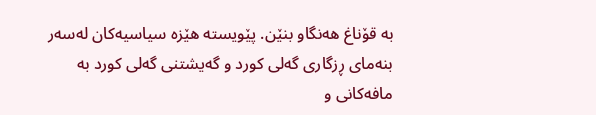به‌‌‌ قۆناغ هه‌‌‌نگاو بنێن. پێویسته‌‌‌ هێزه‌‌‌ سیاسیه‌‌‌کان له‌‌‌سه‌‌‌ر بنه‌‌‌مای ڕزگاری گه‌‌‌لی کورد و گه‌‌‌یشتنی گه‌‌‌لی کورد به‌‌‌ مافه‌‌‌کانی و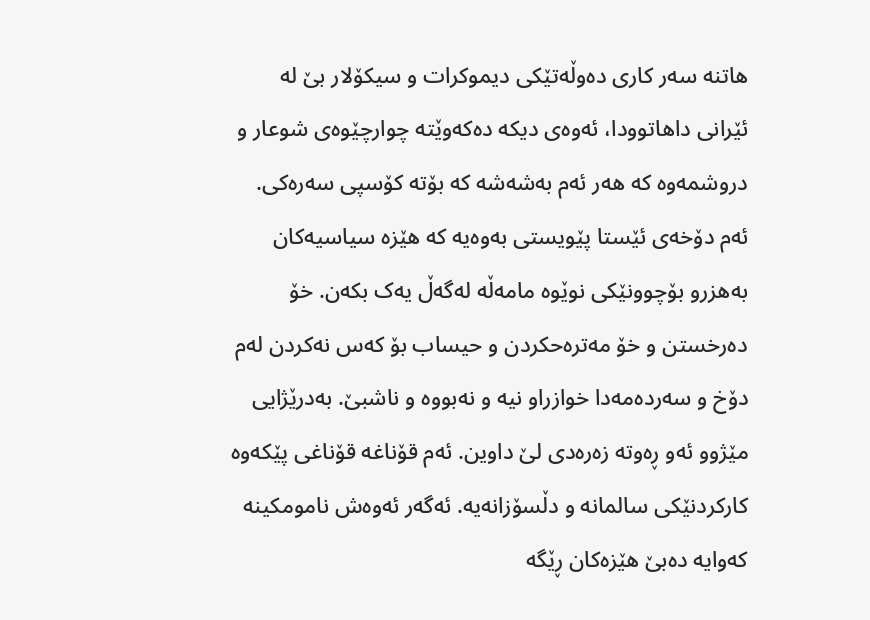هاتنه‌‌‌ سه‌‌‌ر کاری ده‌‌‌وڵه‌‌‌تێکی دیموکرات و سیکۆلار بێ له‌‌‌ ئێرانی داهاتوودا، ئه‌‌‌‌وه‌‌‌ی دیکه‌‌‌ ده‌‌‌که‌‌‌وێته‌‌‌ چوارچێوه‌‌‌ی شوعار و دروشمه‌‌‌وه‌‌‌ که‌‌‌ هه‌‌‌ر ئه‌‌‌م به‌‌‌‌شه‌‌‌شه‌‌‌ که‌‌‌ بۆته‌‌‌ کۆسپی سه‌‌‌ره‌‌‌کی. ئه‌‌‌م دۆخه‌‌‌ی ئێستا پێویستی به‌‌‌وه‌‌‌یه‌‌‌ که‌‌‌ هێزه‌‌‌ سیاسیه‌‌‌کان به‌‌‌هزرو بۆچوونێکی نوێوه‌‌‌ مامه‌‌‌ڵه‌‌‌ له‌‌‌گه‌‌‌ڵ یه‌‌‌ک بکه‌‌‌ن. خۆ ده‌‌‌رخستن و خۆ مه‌‌‌تره‌‌‌حکردن و حیساب بۆ که‌‌‌س نه‌‌‌کردن له‌‌‌م دۆخ و سه‌‌‌رده‌‌‌مه‌‌‌دا خوازراو نیه و نه‌‌‌بووه‌‌‌ و ناشبێ. به‌‌‌درێژایی مێژوو ئه‌‌‌و ڕه‌‌‌وته‌‌‌ زه‌‌‌ره‌‌‌دی لێ داوین. ئه‌‌‌م قۆناغه‌‌‌ قۆناغی پێکه‌‌‌وه‌‌‌ کارکردنێکی سالمانه‌‌‌ و دڵسۆزانه‌‌‌یه‌‌‌. ئه‌‌‌گه‌‌‌ر ئه‌‌‌وه‌‌‌ش نامومکینه‌‌‌ که‌‌‌وایه‌‌‌ ده‌‌‌بێ هێزه‌‌‌کان ڕێگه‌‌‌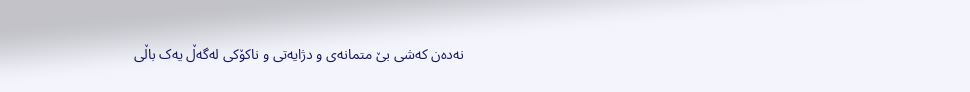نه‌‌‌ده‌‌‌ن که‌‌‌شی بێ متمانه‌‌‌ی و دژایه‌‌‌تی و ناکۆکی له‌‌‌گه‌‌‌ڵ یه‌‌‌ک باڵی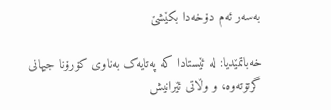به‌‌‌سه‌‌‌ر ئه‌‌‌م دۆخه‌‌‌دا بکێشێ

خەباتمێدیا: لە ئێستادا کە پەتایەک بەناوی کۆرۆنا جیهانی گرتۆتەوە، و وڵاتی ئێرانیش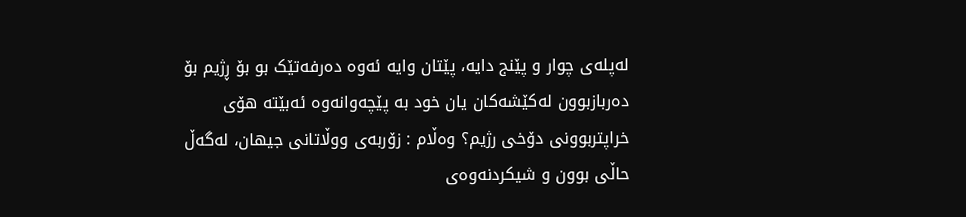لەپلەی چوار و پێنج دایە، پێتان وایە ئەوە دەرفەتێک بو بۆ ڕژیم بۆ دەربازبوون له‌‌‌کێشەکان یان خود بە پێچەوانەوە ئەبێتە هۆی خراپتربوونی دۆخی رژیم؟ وەڵام : زۆربه‌‌‌ی ووڵاتانی جیهان، له‌‌‌گه‌‌‌ڵ حاڵی بوون و شیکردنه‌‌‌وه‌‌‌ی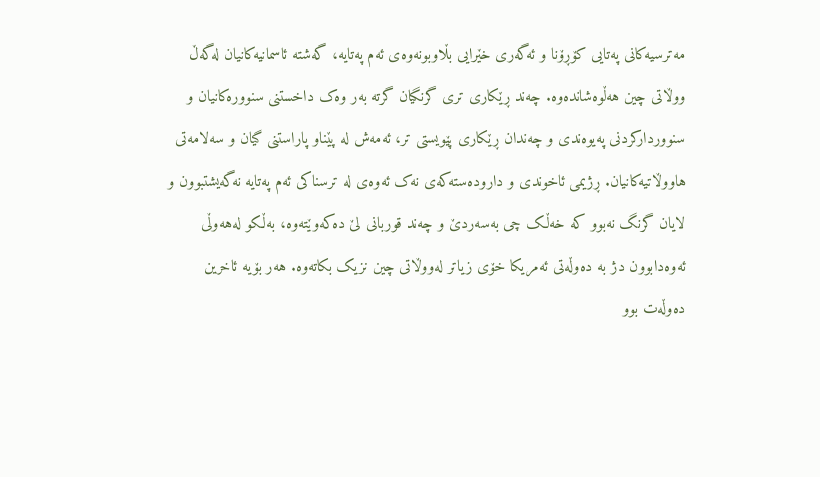مه‌‌‌ترسیه‌‌‌کانی په‌‌‌تایی کۆڕۆنا و ئه‌‌‌گه‌‌‌ری خێرایی بڵاوبونه‌‌‌وه‌‌‌ی ئه‌‌‌م په‌‌‌تایه‌‌‌، گه‌‌‌شته‌‌‌ ئاسمانیه‌‌‌کانیان له‌‌‌گه‌‌‌ڵ ووڵاتی چین هه‌‌‌ڵوه‌‌‌شانده‌‌‌وه‌‌‌. چه‌‌‌ند ڕێکاری تری گرنگیان گرته‌‌‌ به‌‌‌ر وه‌‌‌ک داخستنی سنووره‌‌‌کانیان و سنووردارکردنی په‌‌‌یوه‌‌‌ندی و چه‌‌‌ندان ڕێکاری پێویستی تر، ئه‌‌‌مه‌‌‌ش له‌‌‌ پێناو پاراستنی گیان و سه‌‌‌لامه‌‌‌تی هاووڵاتیه‌‌‌کانیان. ڕژیمی ئاخوندی و داروده‌‌‌سته‌‌‌که‌‌‌ی نه‌‌‌ک ئه‌‌‌وه‌‌‌ی له‌‌‌ ترسناکی ئه‌‌‌م په‌‌‌تایه‌‌‌ نه‌‌‌گه‌‌‌یشتبوون و لایان گرنگ نه‌‌‌بوو که‌‌‌ خه‌‌‌ڵک چی به‌‌‌سه‌‌‌ردێ و چه‌‌‌ند قوربانی لێ ده‌‌‌که‌‌‌وێته‌‌‌وه‌‌‌، به‌‌‌ڵکو له‌‌‌هه‌‌‌وڵی ئه‌‌‌وه‌‌‌دابوون دژ به‌‌‌ ده‌‌‌وڵه‌‌‌تی ئه‌‌‌مریکا خۆی زیاتر له‌‌‌ووڵاتی چین نزیک بکاته‌‌‌وه‌‌‌. هه‌‌‌ر بۆیه‌‌‌ ئاخرین ده‌‌‌‌وڵه‌‌‌ت بوو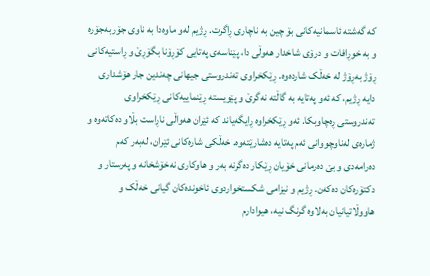که‌‌‌ گه‌‌‌شته‌‌‌ ئاسمانیه‌‌‌کانی بۆ چین به‌‌‌ ناچاری ڕاگرت. ڕژیم له‌‌‌و ماوه‌‌‌دا به‌‌‌ ناوی جۆربه‌‌‌جۆره‌‌‌ و به‌‌‌ خوڕافات و درۆی شاخدار هه‌‌‌وڵی دا، پێناسه‌‌‌ی په‌‌‌تایی کۆڕۆنا بگۆڕێ و ڕاستیه‌‌‌کانی ڕۆژ به‌‌‌ڕۆژ له‌‌‌ خه‌‌‌ڵک شارده‌‌‌وه‌‌‌. ڕێکخراوی ته‌‌‌ندروستی جیهانی چه‌‌‌ندین جار هۆشداری دایه‌‌‌ ڕژیم، که‌‌‌ ئه‌‌‌و په‌‌‌تایه‌‌‌ به‌‌‌ گاڵته‌‌‌ نه‌‌‌گرێ و پێویسته‌‌‌ ڕێنماییه‌‌‌کانی ڕێکخراوی ته‌‌‌ندروستی ڕه‌‌‌چاوبکا. ئه‌‌‌و ڕێکخراوه‌‌‌ ڕایگه‌‌‌یاند که‌‌‌ ئێران هه‌‌‌واڵی ناڕاست بڵاو ده‌‌‌کاته‌‌‌وه‌‌‌ و ژماره‌‌‌ی له‌‌‌ناوچووانی ئه‌‌‌م په‌‌‌تایه‌‌‌ ده‌‌‌شارێته‌‌‌وه‌‌‌. خه‌‌‌ڵکی شاره‌‌‌کانی ئێران، له‌‌‌‌به‌‌‌ر که‌‌‌م ده‌‌‌رامه‌‌‌دی و بێ ده‌‌‌رمانی خۆیان ڕێکار ده‌‌‌گرنه‌‌‌ به‌‌‌ر و هاوکاری نه‌‌‌خۆشخانه‌‌‌ و په‌‌‌رستار و دکتۆره‌‌‌کان ده‌‌‌که‌‌‌ن. ڕژیم و نیزامی شکستخواردوی ئاخونده‌‌‌کان گیانی خه‌‌‌ڵک و هاووڵاتیانیان به‌‌‌لاوه‌‌‌ گرنگ نیه‌‌‌، هیوادارم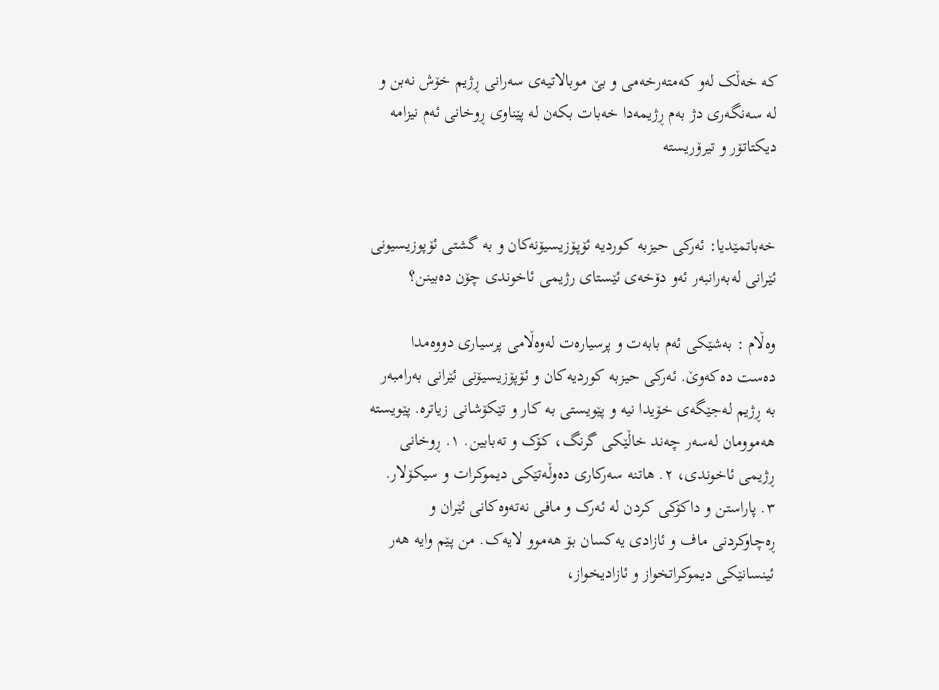که‌‌‌ خه‌‌‌ڵک له‌‌‌و که‌‌‌مته‌‌‌رخه‌‌‌می و بێ موبالا‌تیه‌‌‌ی سه‌‌‌رانی ڕژیم خۆش نه‌‌‌بن و له‌‌‌ سه‌‌‌نگه‌‌‌ری دژ به‌‌‌م ڕژیمه‌‌‌دا خه‌‌‌بات بکه‌‌‌ن له‌‌‌ پێناوی ڕوخانی ئه‌‌‌م نیزامه‌‌‌ دیکتاتۆر و تیرۆریسته


خەباتمێدیا: ئەرکی حیزبە کوردیە ئۆپۆزیسیۆنەکان و بە گشتی ئۆپوزیسیونی ئێرانی لەبەرانبەر ئەو دۆخەی ئێستای رژیمی ئاخوندی چۆن دەبینن؟

وەڵام : به‌‌‌شێکی ئه‌‌‌م بابه‌‌‌ت و پرسیاره‌‌‌ت له‌‌‌وه‌‌‌ڵامی پرسیاری دووه‌‌‌مدا ده‌‌‌ست ده‌‌‌که‌‌‌وێ. ئه‌‌‌رکی حیزبه ‌کوردیه‌‌‌کان و ئۆپۆزیسیۆنی ئێرانی به‌‌‌رامبه‌‌‌ر به‌‌‌ ڕژیم له‌‌‌جێگه‌‌‌ی خۆیدا نیه‌‌‌ و پێویستی به‌‌‌ کار و تێکۆشانی زیاتره‌‌‌. پێویسته‌‌‌ هه‌‌‌موومان له‌‌‌سه‌‌‌ر چه‌‌‌ند خاڵێکی گرنگ، کۆک و ته‌‌‌بابین. ١. ڕوخانی ڕژیمی ئاخوندی، ٢. هاتنه‌‌‌ سه‌‌‌رکاری ده‌‌‌وڵه‌‌‌تێکی دیموکرات و سیکۆلار. ٣. پاراستن و داکۆکی کردن له‌‌‌ ئه‌‌‌رک و مافی نه‌‌‌ته‌‌‌وه‌‌‌کانی ئێران و ڕه‌‌‌چاوکردنی ماف و ئازادی یه‌‌‌کسان بۆ هه‌‌‌موو لایه‌‌‌ک. من پێم وایه‌‌‌ هه‌‌‌ر ئینسانێکی دیموکراتخواز و ئازادیخواز،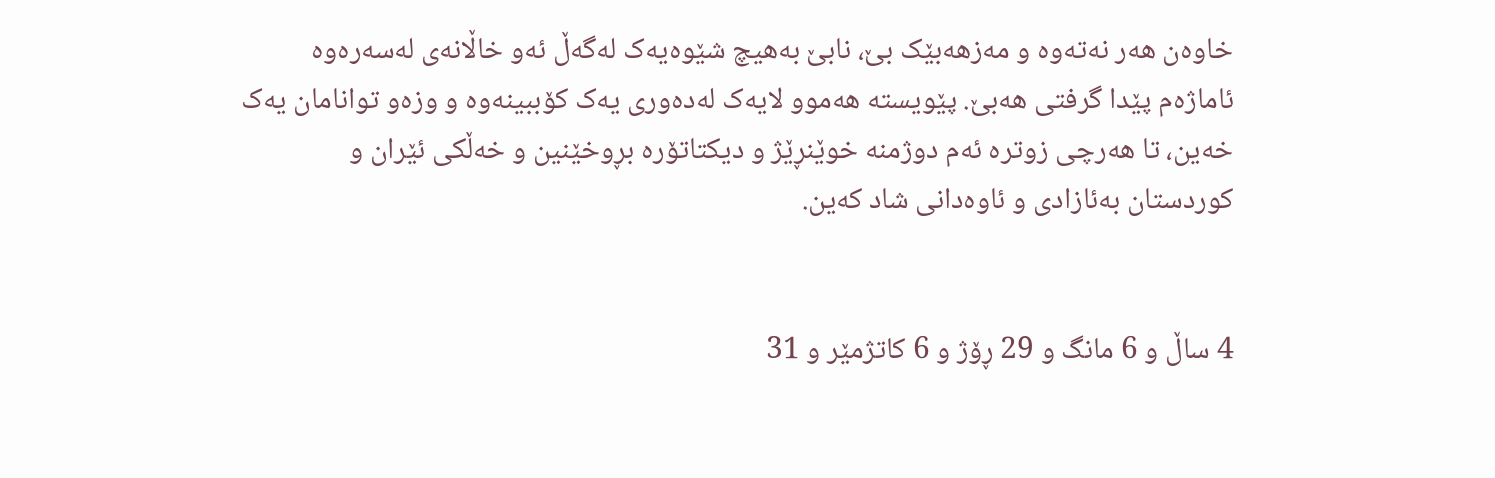خاوه‌‌‌ن هه‌‌‌ر نه‌‌‌ته‌‌‌وه‌‌‌ و مه‌‌‌زهه‌‌‌بێک بێ، نابێ به‌‌‌هیچ شێوه‌‌‌یه‌‌‌ک له‌‌‌گه‌‌‌ڵ ئه‌‌‌و خاڵانه‌‌‌ی له‌‌‌سه‌‌‌ره‌‌‌وه‌‌‌ ئاماژه‌‌‌م پێدا گرفتی هه‌‌‌بێ. پێویسته‌‌‌ هه‌‌‌موو لایه‌‌‌ک له‌‌‌ده‌‌‌وری یه‌‌‌ک کۆببینه‌‌‌وه‌‌‌ و وزه‌‌‌و توانامان یه‌‌‌ک خه‌‌‌ین، تا هه‌‌‌رچی زوتره‌‌‌ ئه‌‌‌م دوژمنه‌‌‌ خوێنڕێژ و دیکتاتۆره‌‌‌ بڕوخێنین و خه‌‌‌ڵکی ئێران و کوردستان به‌‌‌ئازادی و ئاوه‌‌‌دانی شاد که‌‌‌ین.


4 ساڵ و 6 مانگ و 29 ڕۆژ و 6 کاتژمێر و 31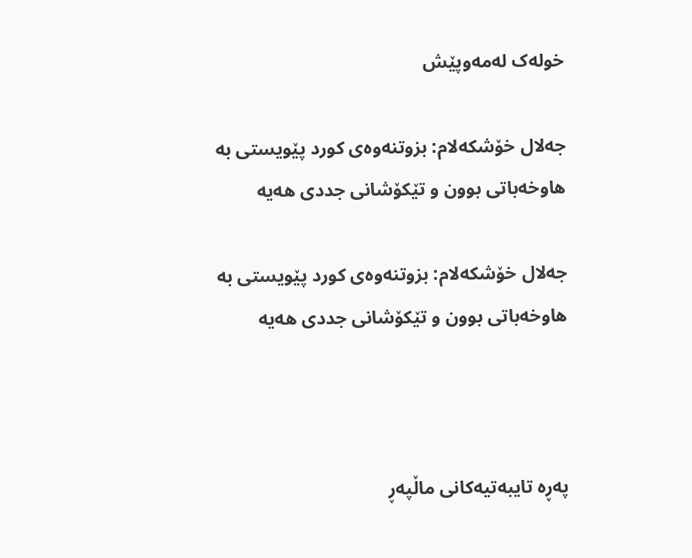خوله‌ک له‌مه‌وپێش‌

جەلال خۆشکەلام: بزوتنەوەی کورد پێویستی بە هاوخەباتی بوون و تێکۆشانی جددی هەیە

جەلال خۆشکەلام: بزوتنەوەی کورد پێویستی بە هاوخەباتی بوون و تێکۆشانی جددی هەیە



په‌ڕه‌ تایبه‌تیه‌کانی ماڵپه‌ڕ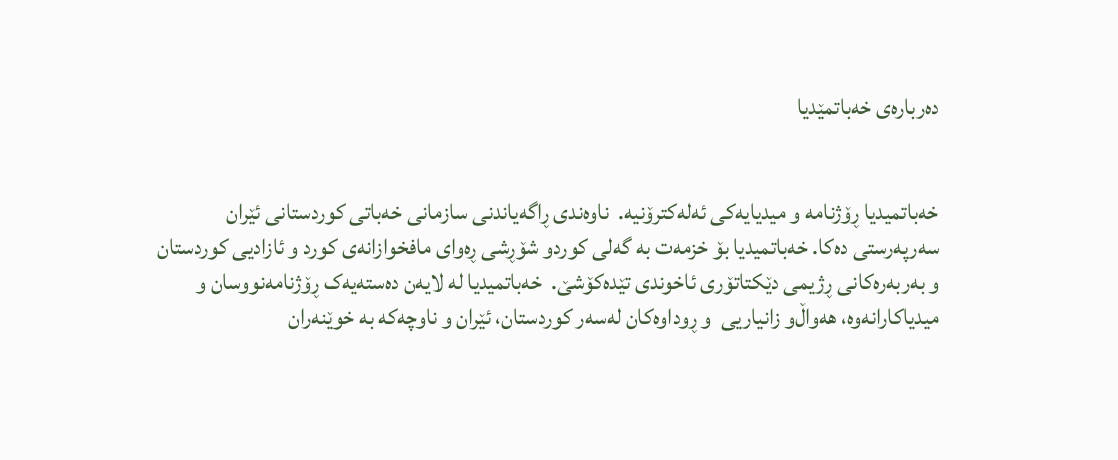ده‌رباره‌ی خه‌باتمێدیا


خه‌باتمیدیا ڕۆژنامه‌ و میدیایه‌کی ئه‌له‌کترۆنیه‌.  ناوه‌ندی ڕاگه‌یاندنی سازمانی خه‌باتی کوردستانی ئێران سەرپەرستی دەکا. خەباتمیدیا بۆ خزمەت بە گەلی کوردو شۆڕشی ڕەوای مافخوازانەی کورد و ئازادیی کوردستان و بەربەرەکانی ڕژیمی دێکتاتۆری ئاخوندی تێدەکۆشێ.  خەباتمیدیا لە لایەن دەستەیەک ڕۆژنامه‌نووسان و میدیاکارانه‌وه‌، هه‌واڵ‌و زانیاریی  و ڕوداوه‌کان له‌سه‌ر کوردستان، ئێران و ناوچه‌که‌ به‌ خوێنەران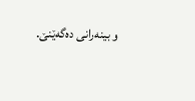و بینەرانی دەگەێنێ.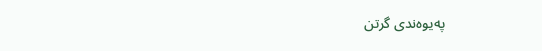په‌یوه‌ندی گرتن